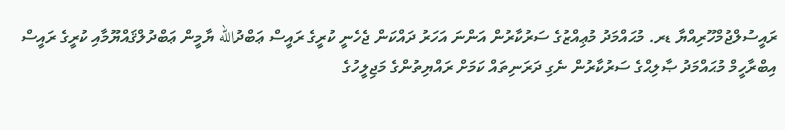ރައީސުލްޖުމްހޫރިއްޔާ ޑރ. މުޙައްމަދު މުޢިއްޒުގެ ސަރުކާރުން އަންނަ އަހަރު ދައްކަން ޖެހެނީ ކުރީގެ ރައީސް ޢަބްދުالله ޔާމީން ޢަބްދުލްޤައްޔޫމާއި ކުރީގެ ރައީސް އިބްރާހީމް މުޙައްމަދު ޞާލިޙްގެ ސަރުކާރުން ނެގި ދަރަނިތައް ކަމަށް ރައްޔިތުންގެ މަޖިލީހުގެ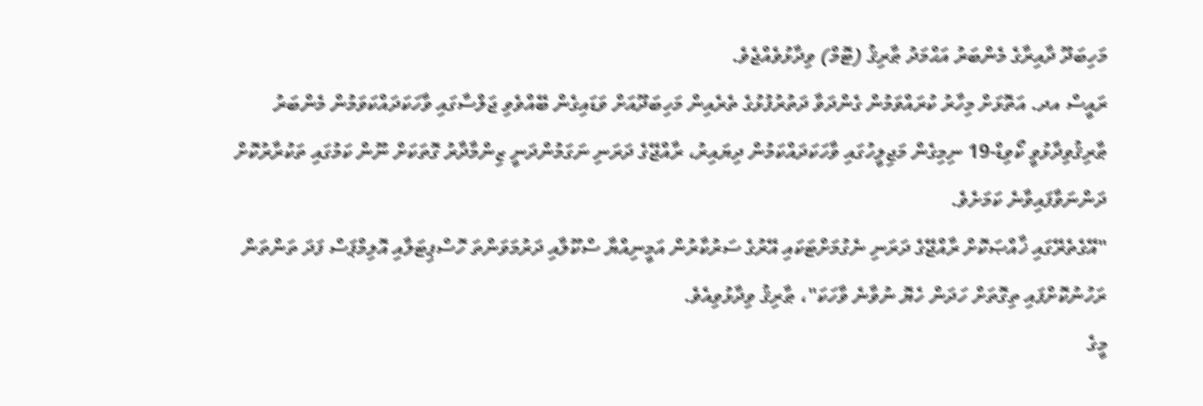މަހިބަދޫ ދާއިރާގެ މެންބަރު އަޙްމަދު ޠާރިޤު (ޓޮމް) ވިދާޅުވެއްޖެވެ.
ރައީސް އދ. އަތޮޅަށް މިހާރު ކުރައްވަމުން ގެންދަވާ ދަތުރުފުޅުގެ ތެރެއިން މަހިބަދޫއަށް ވަޑައިގެން ބޭއްވެވި ޖަލްސާގައި ވާހަކަދައްކަވަމުން މެންބަރު ޠާރިޤުވިދާޅުވީ ކޯވިޑް-19 ނިމިގެން މަޖިލީހުގައި ވާހަކަދައްކަމުން ދިޔައިރު، ރާއްޖޭގެ ދަރަނި ނަގަމުންދަނީ ޒިންމާދާރު ގޮތަކަށް ނޫން ކަމުގައި ތަކުރާރުކޮށް ދަންނަވާފައިވާނެ ކަމަށެވެ.
"އޭގެތެރޭގައި ޚާއްޞަކޮށް ރާއްޖޭގެ ދަރަނި ނެގުމަށްޓަކައި އޭރުގެ ސަރުކާރުން އަމީނިއްޔާ ސްކޫލާއި ދަރުމަވަންތަ ހޮސްޕިޓަލާއި އޮލިމްޕަސް ފަދަ ތަންތަން ރަހުނުކޮށްފައި ތިގޮތަށް ހަދަން ހެޔޮ ނުވާނެ ވާހަކަ"، ޠާރިޤު ވިދާޅުވިއެވެ.
މީގެ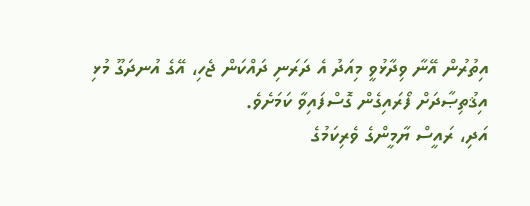އިތުރުން އޭނާ ވިދާޅުވީ މިއަދު އެ ދަރަނި ދައްކަން ޖެހި، އޭގެ އުނދަގޫ މުޅި އިޤުތިޞާދަށް ފޯރައިގެން ގޮސްފައިވާ ކަމަށެވެ.
އަދި، ރައީސް ޔާމީންގެ ވެރިކަމުގެ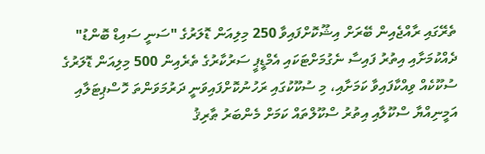ތެރޭގައި ރާއްޖެއިން ބޭރަށް އިޝޫކޮށްފައިވާ 250 މިލިއަން ޑޮލަރުގެ "ސަނީ ސައިޑް ބޮންޑު" ދެއްކުމަށާއި އިތުރު ފައިސާ ނެގުމަށްޓަކައި އެމްޑީޕީ ސަރުކާރުގެ ތެރެއިން 500 މިލިއަން ޑޮލަރުގެ ސުކޫކެއް ވިއްކާފައިވާ ކަމަށާއި، މި ސުކޫކުގައި ރަހުނުކޮށްފައިވަނީ ދަރުމަވަންތަ ހޮސްޕިޓަލާއި އަމީނިއްޔާ ސްކޫލާއި އިތުރު ސްކޫލްތައް ކަމަށް މެންބަރު ޠާރިޤު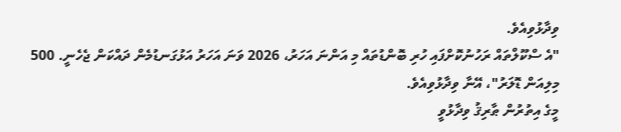ވިދާޅުވިއެވެ.
"އެ ސްކޫލްތައް ރަހުނުކޮށްފައި ހުރި ބޮންޑުތައް މި އަންނަ އަހަރު، 2026 ވަނަ އަހަރު އަޅުގަނޑުމެން ދައްކަން ޖެހެނީ. 500 މިލިއަން ޑޮލަރު"، އޭނާ ވިދާޅުވިއެވެ.
މީގެ އިތުރުން ޠާރިޤު ވިދާޅުވީ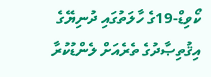ކޯވިޑް-19ގެ ހާލަތުގައި ދުނިޔޭގެ އިޤުތިޞާދުގެ ތެރެއަށް ލެންޑުކުރާ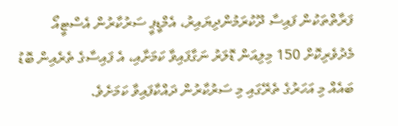ފަރާތްތަކުން ފައިސާ ދޫކުރަމުންދިޔައިރު، އެމްޑީޕީ ސަރުކާރުން އެސްޓީއޯ މެދުވެރިކޮށް 150 މިލިއަން ޑޮލަރު ނަގާފައިވާ ކަމަށާއި، އެ ފައިސާގެ ތެރެއިން ބޮޑު ބައެއް މި އަހަރުގެ ތެރޭގައި މި ސަރުކާރުން ދައްކާފައިވާ ކަމަށެވެ.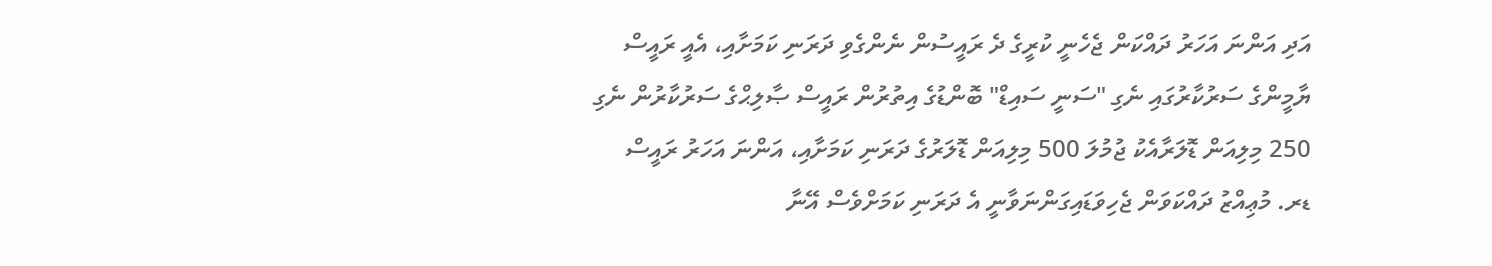އަދި އަންނަ އަހަރު ދައްކަން ޖެހެނީ ކުރީގެ ދެ ރައީސުން ނެންގެވި ދަރަނި ކަމަށާއި، އެއީ ރައީސް ޔާމީންގެ ސަރުކާރުގައި ނެގި "ސަނީ ސައިޑް" ބޮންޑުގެ އިތުރުން ރައީސް ޞާލިޙްގެ ސަރުކާރުން ނެގި 250 މިލިއަން ޑޮލަރާއެކު ޖުމުލަ 500 މިލިއަން ޑޮލަރުގެ ދަރަނި ކަމަށާއި، އަންނަ އަހަރު ރައީސް ޑރ. މުޢިއްޒު ދައްކަވަން ޖެހިވަޑައިގަންނަވާނީ އެ ދަރަނި ކަމަށްވެސް އޭނާ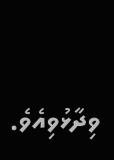ވިދާޅުވިއެވެ.